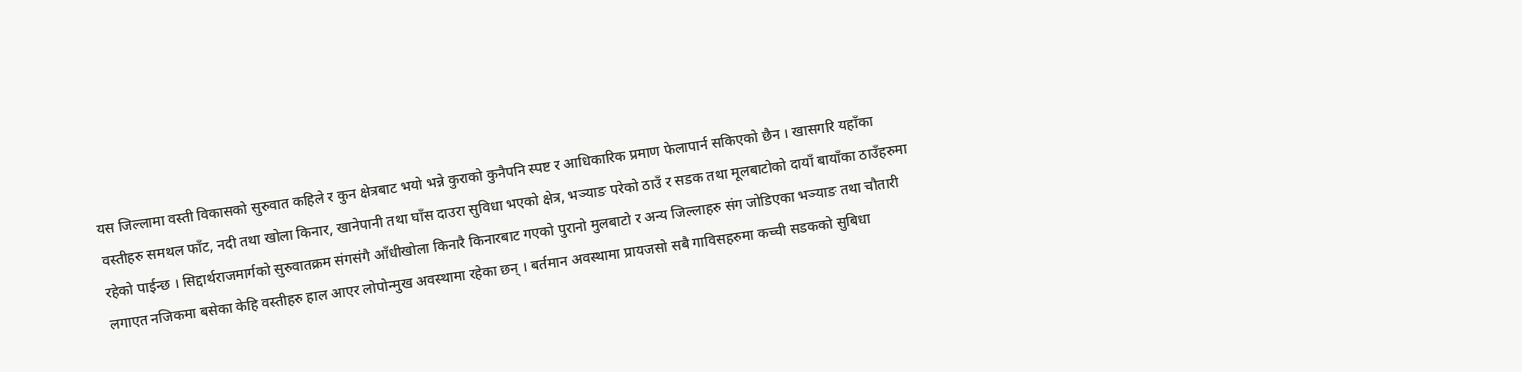यस जिल्लामा वस्ती विकासको सुरुवात कहिले र कुन क्षेत्रबाट भयो भन्ने कुराको कुनैपनि स्पष्ट र आधिकारिक प्रमाण फेलापार्न सकिएको छैन । खासगरि यहाँका वस्तीहरु समथल फाँट, नदी तथा खोला किनार, खानेपानी तथा घाँस दाउरा सुविधा भएको क्षेत्र, भञ्याङ परेको ठाउँ र सडक तथा मूलबाटोको दायाँ बायाँका ठाउँहरुमा रहेको पाईन्छ । सिद्दार्थराजमार्गको सुरुवातक्रम संगसंगै आँधीखोला किनारै किनारबाट गएको पुरानो मुलबाटो र अन्य जिल्लाहरु संग जोडिएका भञ्याङ तथा चौतारी लगाएत नजिकमा बसेका केहि वस्तीहरु हाल आएर लोपोन्मुख अवस्थामा रहेका छन् । बर्तमान अवस्थामा प्रायजसो सबै गाविसहरुमा कच्ची सडकको सुबिधा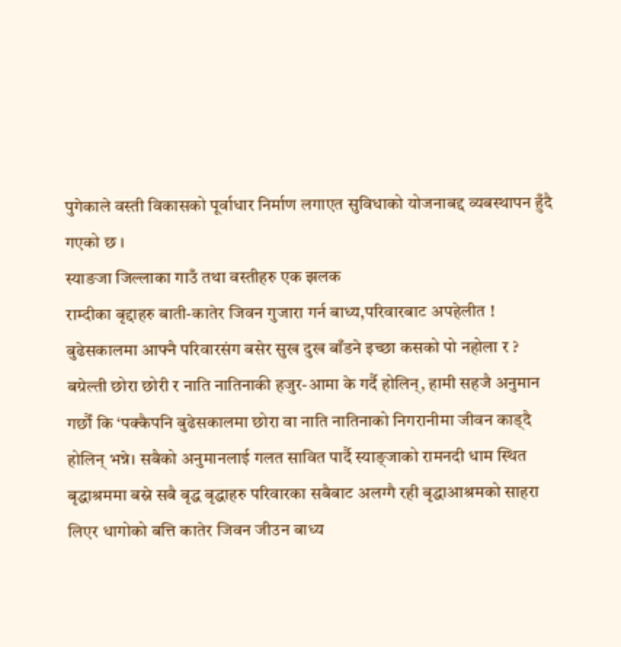पुगेकाले वस्ती विकासको पूर्वाधार निर्माण लगाएत सुविधाको योजनाबद्द व्यबस्थापन हुँदै गएको छ ।
स्याङजा जिल्लाका गाउँ तथा वस्तीहरु एक झलक
राम्दीका बृद्दाहरु बाती-कातेर जिवन गुजारा गर्न बाध्य,परिवारबाट अपहेलीत !
बुढेसकालमा आफ्नै परिवारसंग बसेर सुख दुख बाँडने इच्छा कसको पो नहोला र ? बग्रेल्ती छोरा छोरी र नाति नातिनाकी हजुर-आमा के गर्दै होलिन्, हामी सहजै अनुमान गर्छौं कि ‘पक्कैपनि बुढेसकालमा छोरा वा नाति नातिनाको निगरानीमा जीवन काड्दै होलिन् भन्ने। सबैको अनुमानलाई गलत सावित पार्दै स्याङ्जाको रामनदी धाम स्थित बृद्धाश्रममा बस्ने सबै बृद्ध बृद्धाहरु परिवारका सबैबाट अलग्गै रही बृद्धाआश्रमको साहरा लिएर धागोको बत्ति कातेर जिवन जीउन बाध्य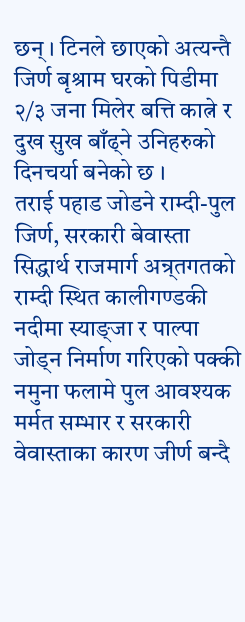छन् । टिनले छाएको अत्यन्तै जिर्ण बृश्राम घरको पिडीमा २/३ जना मिलेर बत्ति कात्ने र दुख सुख बाँढ्ने उनिहरुको दिनचर्या बनेको छ ।
तराई पहाड जोडने राम्दी-पुल जिर्ण, सरकारी बेवास्ता
सिद्धार्थ राजमार्ग अन्र्तगतको राम्दी स्थित कालीगण्डकी नदीमा स्याङ्जा र पाल्पा जोड्न निर्माण गरिएको पक्की नमुना फलामे पुल आवश्यक मर्मत सम्भार र सरकारी वेवास्ताका कारण जीर्ण बन्दै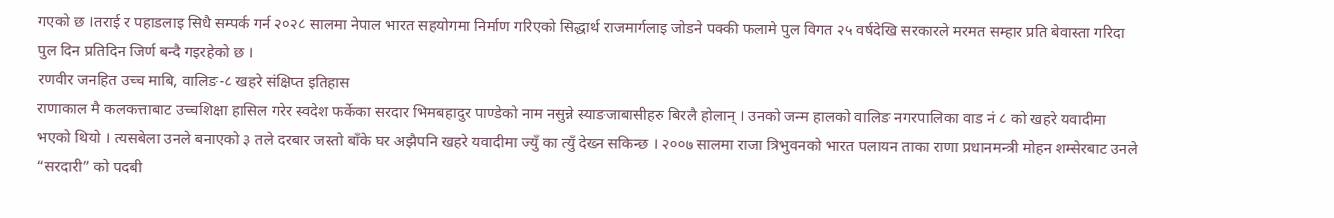गएको छ ।तराई र पहाडलाइ सिधै सम्पर्क गर्न २०२८ सालमा नेपाल भारत सहयोगमा निर्माण गरिएको सिद्धार्थ राजमार्गलाइ जोडने पक्की फलामे पुल विगत २५ वर्षदेखि सरकारले मरमत सम्हार प्रति बेवास्ता गरिदा पुल दिन प्रतिदिन जिर्ण बन्दै गइरहेको छ ।
रणवीर जनहित उच्च माबि, वालिङ-८ खहरे संक्षिप्त इतिहास
राणाकाल मै कलकत्ताबाट उच्चशिक्षा हासिल गरेर स्वदेश फर्केका सरदार भिमबहादुर पाण्डेको नाम नसुन्ने स्याङजाबासीहरु बिरलै होलान् । उनको जन्म हालको वालिङ नगरपालिका वाड नं ८ को खहरे यवादीमा भएको थियो । त्यसबेला उनले बनाएको ३ तले दरबार जस्तो बाँके घर अझैपनि खहरे यवादीमा ज्युँ का त्युँ देख्न सकिन्छ । २००७ सालमा राजा त्रिभुवनको भारत पलायन ताका राणा प्रधानमन्त्री मोहन शम्सेरबाट उनले “सरदारी” को पदबी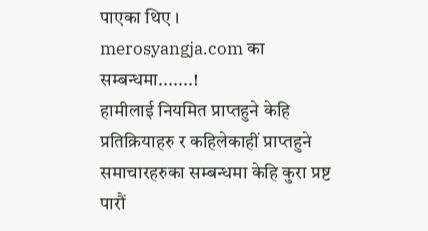पाएका थिए ।
merosyangja.com का सम्बन्धमा.......!
हामीलाई नियमित प्राप्तहुने केहि प्रतिक्रियाहरु र कहिलेकाहीं प्राप्तहुने समाचारहरुका सम्बन्धमा केहि कुरा प्रष्ट पारौं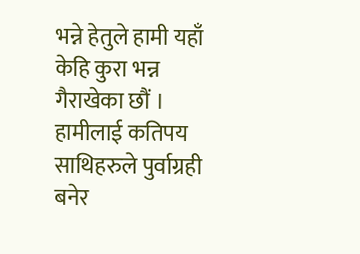भन्ने हेतुले हामी यहाँ केहि कुरा भन्न गैराखेका छौं । हामीलाई कतिपय साथिहरुले पुर्वाग्रही बनेर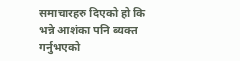समाचारहरु दिएको हो कि भन्ने आशंका पनि ब्यक्त गर्नुभएको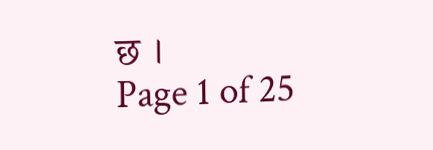छ ।
Page 1 of 25